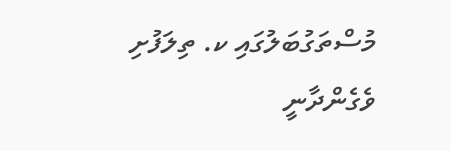މުސްތަގުބަލުގައި ކ. ތިލަފުށި ވެގެންދާނީ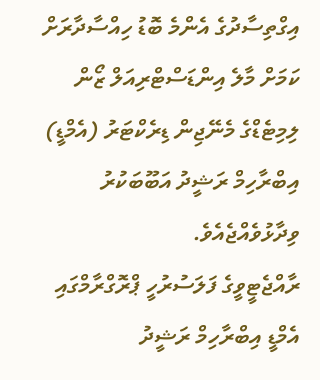އިގްތިސާދުގެ އެންމެ ބޮޑު ހިއްސާދާރަށް ކަމަށް މާލެ އިންޑަސްޓްރިއަލް ޒޯން ލިމިޓެޑްގެ މެނޭޖިން ޑިރެކްޓަރު (އެމްޑީ) އިބްރާހިމް ރަޝީދު އަބޫބަކުރު ވިދާޅުވެއްޖެއެވެ.
ރާއްޖެޓީވީގެ ފަލަސުރުހީ ޕްރޮގްރާމްގައި އެމްޑީ އިބްރާހިމް ރަޝީދު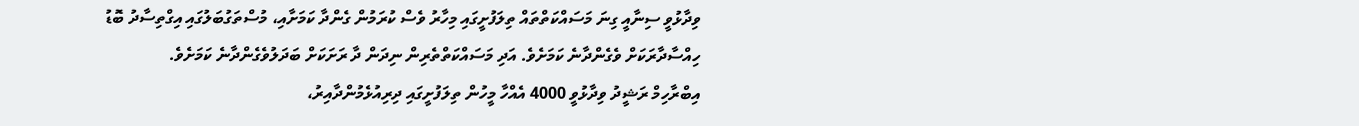ވިދާޅުވީ ސިނާއީ ގިނަ މަސައްކަތްތައް ތިލަފުށީގައި މިހާރު ވެސް ކުރަމުން ގެންދާ ކަމަށާއި، މުސްތަގުބަލުގައި އިގްތިސާދު ބޮޑު ހިއްސާދާރަކަށް ވެގެންދާނެ ކަމަށެވެ. އަދި މަސައްކަތްތެރިން ނިދަން ދާ ރަށަކަށް ބަދަލުވެގެންދާނެ ކަމަށެވެ.
އިބްރާހިމް ރަޝީދު ވިދާޅުވީ 4000 އެއްހާ މީހުން ތިލަފުށީގައި ދިރިއުޅެމުންދާއިރު،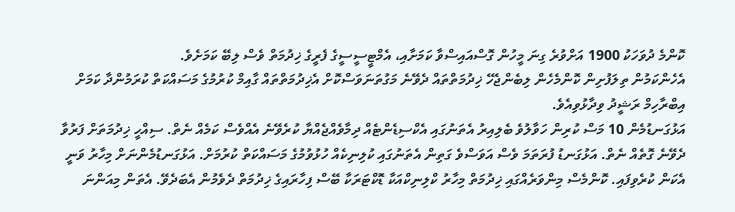ކޮންމެ ދުވަހަކު 1900 އަށްވުރެ ގިނަ މީހުން ގޮސްއައިސްވާ ކަމަށާއި، އެމްޓީސީސީގެ ފެރީގެ ޚިދުމަތް ވެސް ލިބޭ ކަމަށެވެ.
އެހެންކަމުން ތިލަފުށިން ކޮންމެހެން ލިބެންޖެހޭ ޚިދުމަތްތައް ދެވޭނެ މަގުތަނަވަސްކޮށް އެޚިދުމަތްތައް ގާއިމް ކުރުމުގެ މަސައްކަތް ކުރަމުންދާ ކަމަށް އިބްރާހިމް ރަޝީދު ވިދާޅުވިއެވެ.
އަޅުގަނޑުމެން 10 މަސް ކުރިން ހަވާލުވެ ބެލިއިރު އެތަނުގައި އެކްސިޑެންޓެއް ދިމާވެއްޖެއްޔާ ކުރެވޭނެ އެއްވެސް ކަމެއް ނެތް. ސިއްހީ ޚިދުމަތަށް ފަރުވާ ދެވޭނެ ގޮތެއް ނެތް. އަޅުގަނޑު ފުރަތަމަ ވެސް އަވަސްވެ ގަތިން އެތަނުގައި ކުލިނިކެއް ހުޅުވުމުގެ މަސައްކަތް ކުރުމަށް. އަޅުގަނޑުމެންނަށް މިހާރު ވަނީ އެކަން ކުރެވިފައި. ކޮންމެސް މިންވަރެއްގައި ޚިދުމަތް މިހާރު ކްލިނިކްއަކާ ޑޮކްޓަރަކާ ބޭސް ފިހާރައިގެ ޚިދުމަތް ދެވެމުން އެބަދެވޭ. އެތަން މިއަންނަ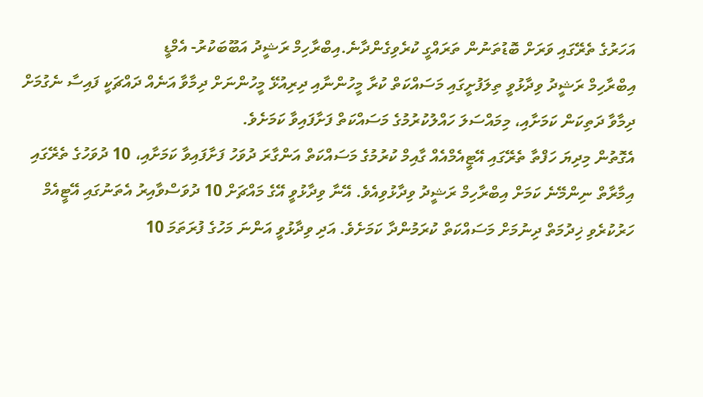އަހަރުގެ ތެރޭގައި ވަރަށް ބޮޑުތަނުން ތަރައްގީ ކުރެވިގެންދާނެ.އިބްރާހިމް ރަޝީދު އަބޫބަކުރު- އެމްޑީ
އިބްރާހިމް ރަޝީދު ވިދާޅުވީ ތިލަފުށީގައި މަސައްކަތް ކުރާ މީހުންނާއި ދިރިއުޅޭ މީހުންނަށް ދިމާވާ އަނެއް ދައްޗަކީ ފައިސާ ނެގުމަށް ދިމާވާ ދަތިކަން ކަމަށާއި، މިމައްސަލަ ހައްލުކުރުމުގެ މަސައްކަތް ފަށާފައިވާ ކަމަށެވެ.
އެގޮތުން މިދިޔަ ހަފްތާ ތެރޭގައި އޭޓީއެމްއެއް ގާއިމް ކުރުމުގެ މަސައްކަތް އަންގާރަ ދުވަހު ފަށާފައިވާ ކަމަށާއި، 10 ދުވަހުގެ ތެރޭގައި އިމާރާތް ނިންމޭނެ ކަމަށް އިބްރާހިމް ރަޝީދު ވިދާޅުވިއެވެ. އޭނާ ވިދާޅުވީ އޭގެ މައްޗަށް 10 ދުވަސްވާއިރު އެތަނުގައި އޭޓީއެމް ހަރުކުރެވި ޚިދުމަތް ދިނުމަށް މަސައްކަތް ކުރަމުންދާ ކަމަށެވެ. އަދި ވިދާޅުވީ އަންނަ މަހުގެ ފުރަތަމަ 10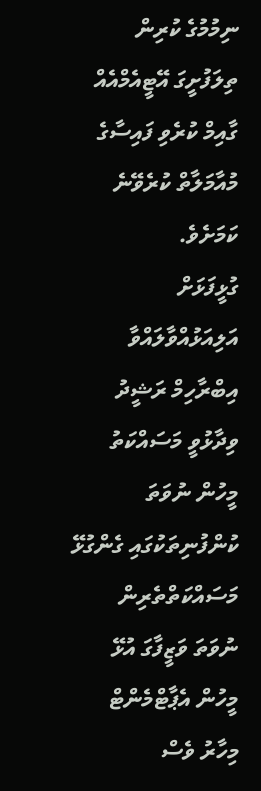ނިމުމުގެ ކުރިން ތިލަފުށީގަ އޭޓީއެމްއެއް ގާއިމް ކުރެވި ފައިސާގެ މުއާމަލާތް ކުރެވޭނެ ކަމަށެވެ.
ގުޅީފަޅަށް އަލިއަޅުއްވާލައްވާ އިބްރާހިމް ރަޝީދު ވިދާޅުވީ މަސައްކަތު މީހުން ނުވަތަ ކުންފުނިތަކުގައި ގެންގުޅޭ މަސައްކަތްތެރިން ނުވަތަ ވަޒީފާގަ އުޅޭ މީހުން އެޕާޓްމެންޓް މިހާރު ވެސް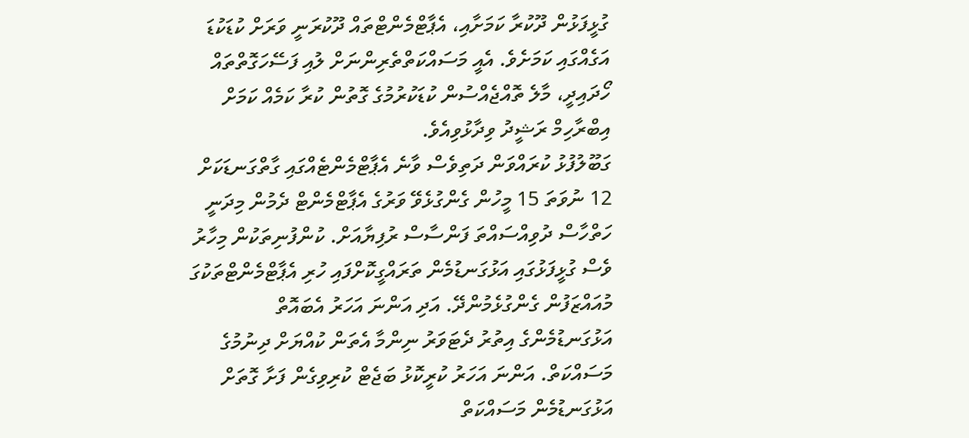ގުޅީފަޅުން ދޫކުރާ ކަމަށާއި، އެޕާޓްމެންޓްތައް ދޫކުރަނީ ވަރަށް ކުޑަކުޑަ އަގެއްގައި ކަމަށެވެ. އެއީ މަސައްކަތްތެރިންނަށް ލުއި ފަސޭހަގޮތްތައް ހޯދައިދީ، މާލެ ތޮއްޖެއްސުން ކުޑަކުރުމުގެ ގޮތުން ކުރާ ކަމެއް ކަމަށް އިބްރާހިމް ރަޝީދު ވިދާޅުވިއެވެ.
ގަބޫލުފުޅު ކުރައްވަން ދަތިވެސް ވާނެ އެޕާޓްމެންޓެއްގައި ގާތްގަނޑަކަށް 12 ނުވަތަ 15 މީހުން ގެންގުޅެވޭ ވަރުގެ އެޕާޓްމެންޓް ދެމުން މިދަނީ ހަތްހާސް ދުވިއްސައްތަ ފަންސާސް ރުފިޔާއަށް. ކުންފުނިތަކުން މިހާރު ވެސް ގުޅީފަޅުގައި އަޅުގަނޑުމެން ތަރައްގީކޮށްފައި ހުރި އެޕާޓްމެންޓްތަކުގަ މުއައްޒަފުން ގެންގުޅެމުންދޭ. އަދި އަންނަ އަހަރު އެބައޮތް އަޅުގަނޑުމެންގެ އިތުރު ދެޓަވަރު ނިންމާ އެތަން ކުއްޔަށް ދިނުމުގެ މަސައްކަތް. އަންނަ އަހަރު ކުރީކޮޅު ބަޖެޓް ކުރިވިގެން ފަށާ ގޮތަށް އަޅުގަނޑުމެން މަސައްކަތް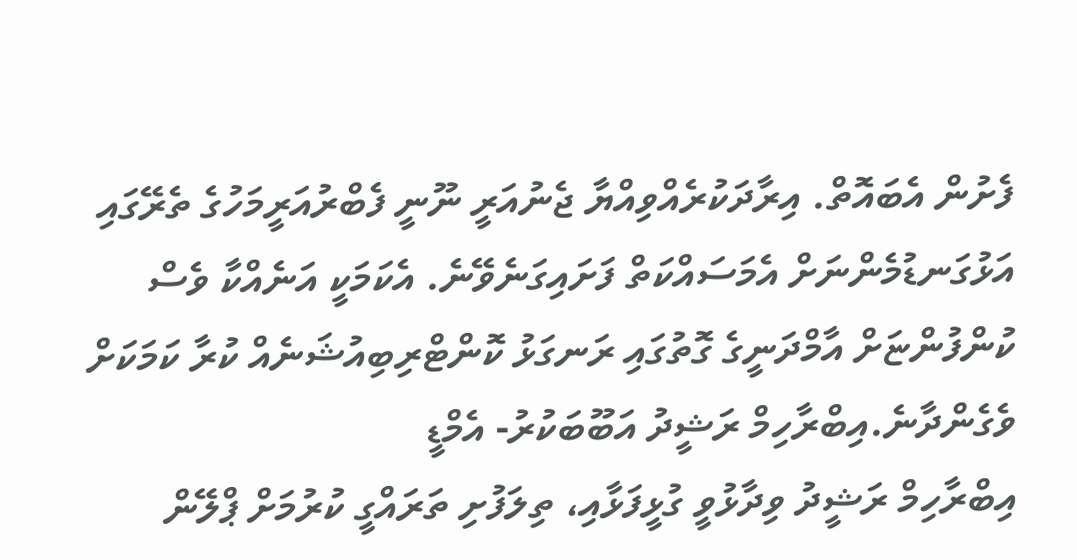ފެށުން އެބައޮތް. އިރާދަކުރެއްވިއްޔާ ޖެނުއަރީ ނޫނީ ފެބްރުއަރީމަހުގެ ތެރޭގައި އަޅުގަނޑުމެންނަށް އެމަސައްކަތް ފަށައިގަނެވޭނެ. އެކަމަކީ އަނެއްކާ ވެސް ކުންފުންޏަށް އާމްދަނީގެ ގޮތުގައި ރަނގަޅު ކޮންޓްރިބިއުޝަނެއް ކުރާ ކަމަކަށް ވެގެންދާނެ.އިބްރާހިމް ރަޝީދު އަބޫބަކުރު- އެމްޑީ
އިބްރާހިމް ރަޝީދު ވިދާޅުވީ ގުޅީފަޅާއި، ތިލަފުށި ތަރައްގީ ކުރުމަށް ޕްލޭން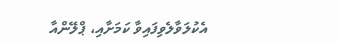އެކުލަވާލެވިފައިވާ ކަމަށާއި، ޕްލޭންއާ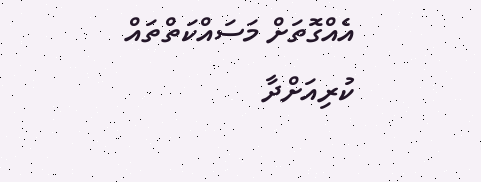އެއްގޮތަށް މަސައްކަތްތައް ކުރިއަށްދާ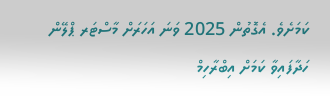ކަމަށެވެ. އެގޮތުން 2025 ވަނަ އަހަރަށް މާސްޓަރ ޕްލޭން ހަދާފައިވާ ކަމަށް އިބްރާހިމް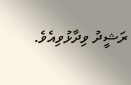ރަޝީދު ވިދާޅުވިއެވެ.